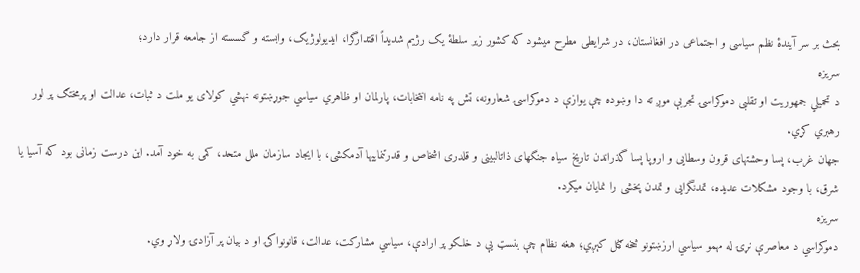بحث بر سر آیندهٔ نظم سیاسی و اجتماعی در افغانستان، در شرایطی مطرح میشود که کشور زیر سلطهٔ یک رژیم شدیداً اقتدارگرا، ایدیولوژیک، وابسته و گسسته از جامعه قرار دارد؛
سریزه
د تحمیلي جمهوریت او تقلبی دموکراسۍ تجربې موږ ته دا وښوده چې یوازې د دموکراسۍ شعارونه، تش په نامه انتخابات، پارلمان او ظاهري سیاسي جوړښتونه نهشي کولای یو ملت د ثبات، عدالت او پرمختګ پر لور رهبري کړي.
جهان غرب، پسا وحشتهای قرون وسطایی و اروپا پسا گذراندن تاریخ سیاه جنگهای ذاتالبینی و قلدری اشخاص و قدرتنماییها آدمکشی، با ایجاد سازمان ملل متحد، کمی به خود آمد. این درست زمانی بود که آسیا یا شرق، با وجود مشکلات عدیده، تمدنگرایی و تمدن پخشی را نمایان میکرد.
سریزه
دموکراسي د معاصرې نړۍ له مهمو سیاسي ارزښتونو څخه ګڼل کېږي؛ هغه نظام چې بنسټ یې د خلکو پر ارادې، سیاسي مشارکت، عدالت، قانونواکۍ او د بیان پر آزادۍ ولاړ وي.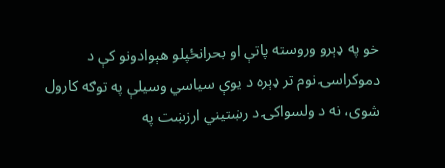خو په ډېرو وروسته پاتې او بحرانځپلو هېوادونو کې د دموکراسۍ نوم تر ډېره د یوې سیاسي وسیلې په توګه کارول شوی، نه د ولسواکۍ د رښتیني ارزښت په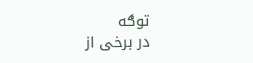توګه
در برخی از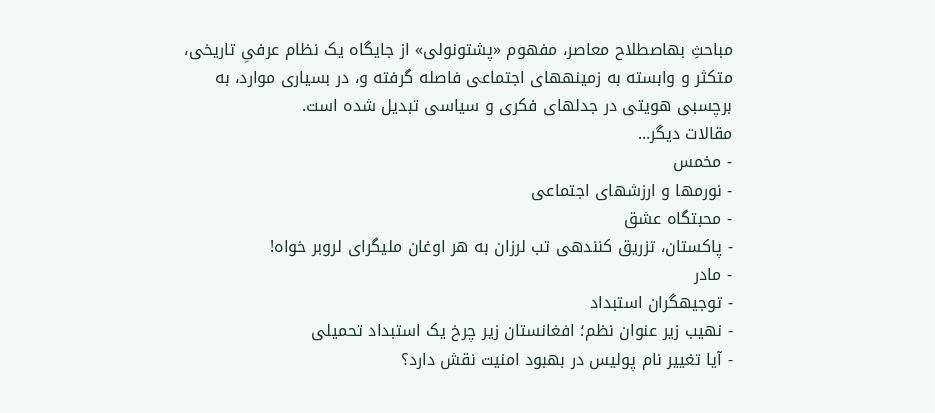مباحثِ بهاصطلاح معاصر، مفهوم «پشتونولی» از جایگاه یک نظام عرفیِ تاریخی، متکثر و وابسته به زمینههای اجتماعی فاصله گرفته و، در بسیاری موارد، به برچسبی هویتی در جدلهای فکری و سیاسی تبدیل شده است.
مقالات دیگر...
- مخمس
- نورمها و ارزشهای اجتماعی
- محبتگاه عشق
- پاکستان، تزریق کنندهی تب لرزان به هر اوغان ملیگرای لروبر خواه!
- مادر
- توجیهگران استبداد
- نهیب زیر عنوان نظم؛ افغانستان زیر چرخ یک استبداد تحمیلی
- آیا تغییر نام پولیس در بهبود امنیت نقش دارد؟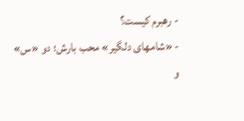- رهبرم کیست؟
- «شامهای دلگیر» محب بارش؛ دو «س» و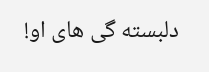دلبسته گی های او!